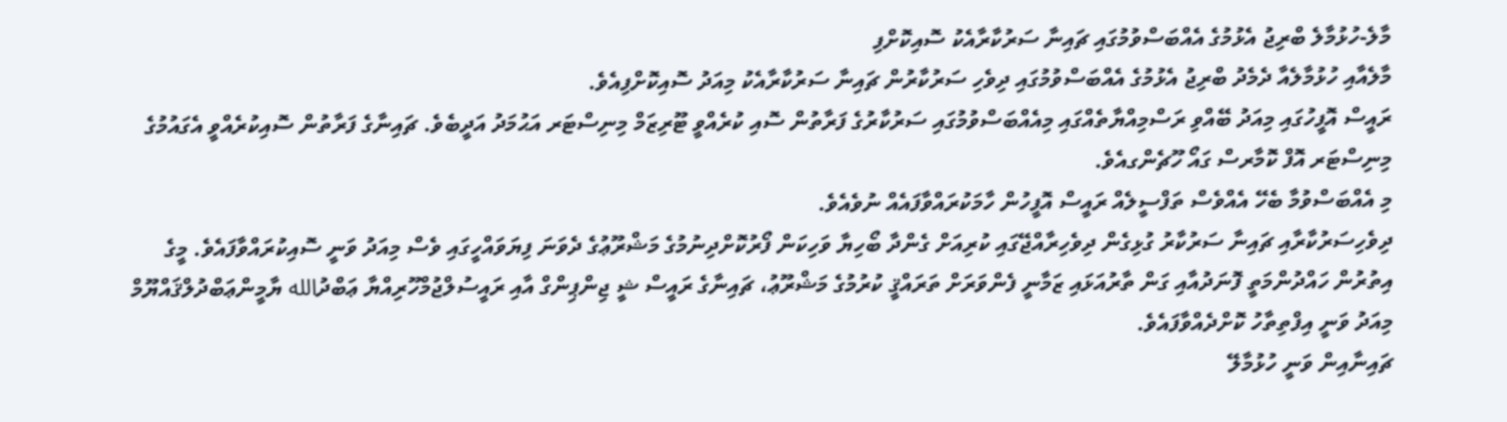މާލެ-ހުޅުމާލެ ބްރިޖު އެޅުމުގެ އެއްބަސްވުމުގައި ޗައިނާ ސަރުކާރާއެކު ސޮއިކޮށްފި
މާލެއާއި ހުޅުމާލެއާ ދެމެދު ބްރިޖު އެޅުމުގެ އެއްބަސްވުމުގައި ދިވެހި ސަރުކާރުން ޗައިނާ ސަރުކާރާއެކު މިއަދު ސޮއިކޮށްފިއެވެ.
ރައީސް އޮފީހުގައި މިއަދު ބޭއްވި ރަސްމިއްޔާތެއްގައި މިއެއްބަސްވުމުގައި ސަރުކާރުގެ ފަރާތުން ސޮއި ކުރެއްވީ ޓޫރިޒަމް މިނިސްޓަރ އަޙުމަދު އަދީބެވެ. ޗައިނާގެ ފަރާތުން ސޮއިކުރެއްވީ އެގައުމުގެ މިނިސްޓަރ އޮފް ކޮމާރސް ގައޯ ހޫޗެންގއެވެ.
މި އެއްބަސްވުމާ ބެހޭ އެއްވެސް ތަފްސީލެއް ރައީސް އޮފީހުން ހާމަކުރައްވާފައެއް ނުވެއެވެ.
ދިވެހިސަރުކާރާއި ޗައިނާ ސަރުކާރު ގުޅިގެން ދިވެހިރާއްޖޭގައި ކުރިއަށް ގެންދާ ބޯހިޔާ ވަހިކަން ފޯރުކޮށްދިނުމުގެ މަޝްރޫޢުގެ ދެވަނަ ފިޔަވައްހީގައި ވެސް މިއަދު ވަނީ ސޮއިކުރައްވާފައެވެ. މީގެ އިތުރުން ހައްދުންމަތީ ފޮނަދުއާއި ގަން ތާރުއަޅައި ޒަމާނީ ފެންވަރަށް ތަރައްޤީ ކުރުމުގެ މަޝްރޫޢު، ޗައިނާގެ ރައީސް ޝީ ޖިންޕިންގް އާއި ރައީސުލްޖުމްހޫރިއްޔާ ޢަބްދުالله ޔާމީންޢަބްދުލްޤައްޔޫމް މިއަދު ވަނީ އިފްތިތާހު ކޮށްދެއްވާފައެވެ.
ޗައިނާއިން ވަނީ ހުޅުމާލޭ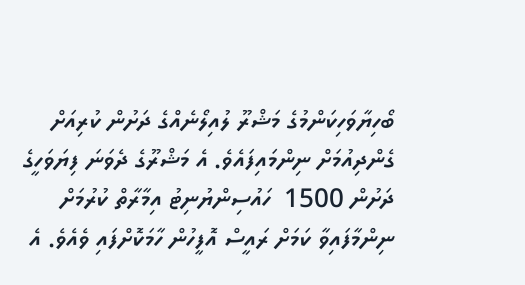ބޯހިޔާވަހިކަންމުގެ މަޝްރޫ ލުއިލޯނެއްގެ ދަށުން ކުރިއަށް ގެންދިއުމަށް ނިންމައިފައެވެ. އެ މަޝްރޫގެ ދެވަނަ ފިޔަވަހީގެ ދަށުން 1500  ހައުސިންޔުނިޓު އިމާރާތް ކުރުމަށް ނިންމާފައިވާ ކަމަށް ރައީސް އޮފީހުން ހާމަކޮށްފައި ވެއެވެ. އެ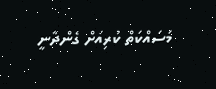މަސައްކަތް ކުރިއަށް ގެންދާނީ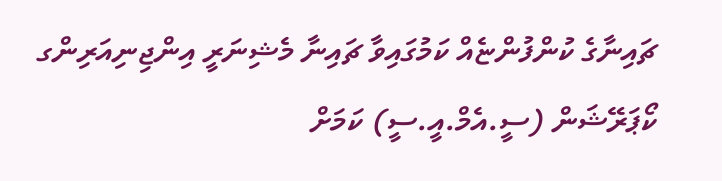ޗައިނާގެ ކުންފުންޏެއް ކަމުގައިވާ ޗައިނާ މެޝިނަރީ އިންޖިނިއަރިންގ ކޯޕަރޭޝަން (ސީ.އެމް.އީ.ސީ) ކަމަށް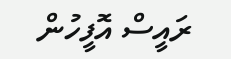ރައީސް އޮފީހުން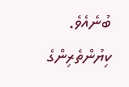ބުނެއެވެ.
ކިޔުންތެރިންގެ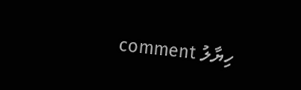ހިޔާލު comment